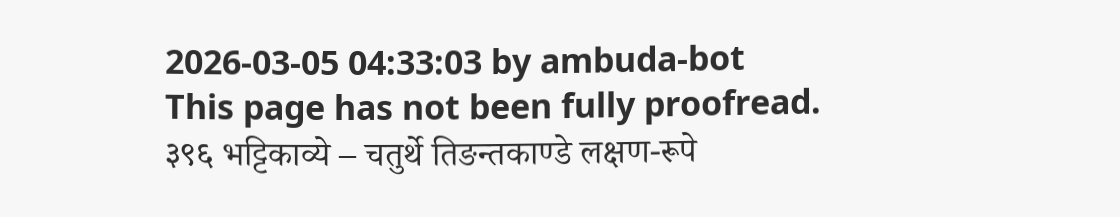2026-03-05 04:33:03 by ambuda-bot
This page has not been fully proofread.
३९६ भट्टिकाव्ये – चतुर्थे तिङन्तकाण्डे लक्षण-रूपे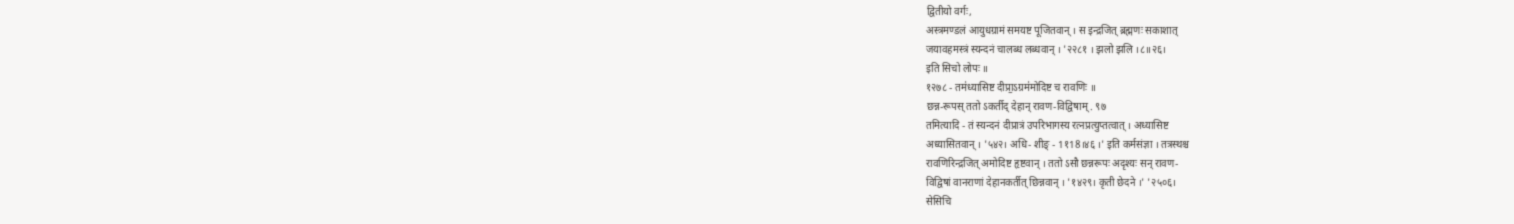द्वितीयो वर्गः,
अस्त्रमण्डलं आयुधग्रामं समयष्ट पूजितवान् । स इन्द्रजित् ब्रह्मणः सकाशात्
जयावहमस्त्रं स्यन्दनं चालब्ध लब्धवान् । '२२८१ । झलो झलि ।८॥२६।
इति सिचो लोपः ॥
१२७८ - तम॑ध्यासिष्ट दीप्रा॒ऽग्रम॑मोदिष्ट च रावणिः ॥
छन्न-रूपस् ततो ऽकर्तीद् देहान् रावण-विद्विषाम् . ९७
तमित्यादि - तं स्यन्दनं दीप्रात्रं उपरिभागस्य रत्नप्रत्युप्तत्वात् । अध्यासिष्ट
अध्यासितवान् । '५४२। अधि- शीङ् - 1१18।४६ ।' इति कर्मसंज्ञा । तत्रस्थश्च
रावणिरिन्द्रजित् अमोदिष्ट हृष्टवान् । ततो ऽसौ छन्नरूपः अदृश्यः सन् रावण-
विद्विषां वानराणां देहानकर्तीत् छिन्नवान् । '१४२९। कृती छेदने ।' '२५०६।
सेसिचि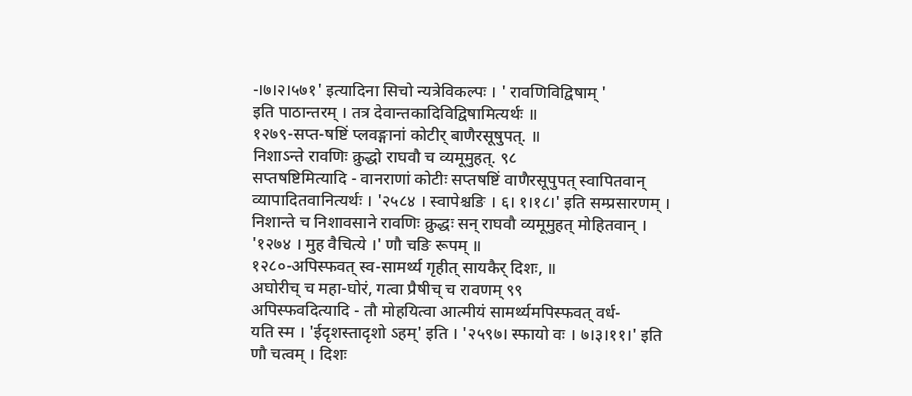-।७।२।५७१' इत्यादिना सिचो न्यत्रेविकल्पः । ' रावणिविद्विषाम् '
इति पाठान्तरम् । तत्र देवान्तकादिविद्विषामित्यर्थः ॥
१२७९-सप्त-षष्टिं प्लवङ्गानां कोटीर् बाणैरसूषुपत्. ॥
निशाऽन्ते रावणिः क्रुद्धो राघवौ च व्यमूमुहत्. ९८
सप्तषष्टिमित्यादि - वानराणां कोटीः सप्तषष्टिं वाणैरसूपुपत् स्वापितवान्
व्यापादितवानित्यर्थः । '२५८४ । स्वापेश्चङि । ६। १।१८।' इति सम्प्रसारणम् ।
निशान्ते च निशावसाने रावणिः क्रुद्धः सन् राघवौ व्यमूमुहत् मोहितवान् ।
'१२७४ । मुह वैचित्ये ।' णौ चङि रूपम् ॥
१२८०-अपिस्फवत् स्व-सामर्थ्य गृहीत् सायकैर् दिशः, ॥
अघोरीच् च महा-घोरं, गत्वा प्रैषीच् च रावणम् ९९
अपिस्फवदित्यादि - तौ मोहयित्वा आत्मीयं सामर्थ्यमपिस्फवत् वर्ध-
यति स्म । 'ईदृशस्तादृशो ऽहम्' इति । '२५९७। स्फायो वः । ७।३।११।' इति
णौ चत्वम् । दिशः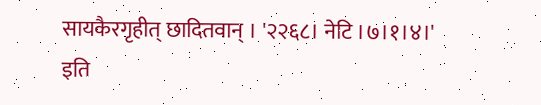सायकैरगृहीत् छादितवान् । '२२६८। नेटि ।७।१।४।'
इति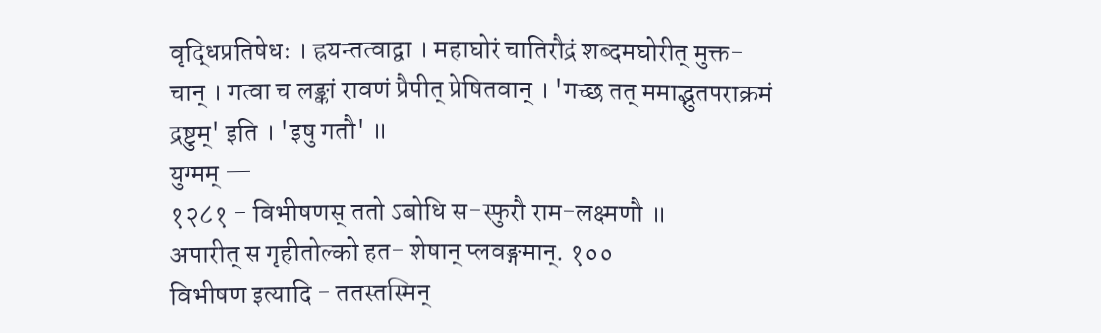वृद्धिप्रतिषेधः । ह्रयन्तत्वाद्वा । महाघोरं चातिरौद्रं शब्दमघोरीत् मुक्त-
चान् । गत्वा च लङ्कां रावणं प्रैपीत् प्रेषितवान् । 'गच्छ तत् ममाद्भुतपराक्रमं
द्रष्टुम्' इति । 'इषु गतौ' ॥
युग्मम् —
१२८१ - विभीषणस् ततो ऽबोधि स-स्फुरौ राम-लक्ष्मणौ ॥
अपारीत् स गृहीतोल्को हत- शेषान् प्लवङ्गमान्. १००
विभीषण इत्यादि - ततस्तस्मिन्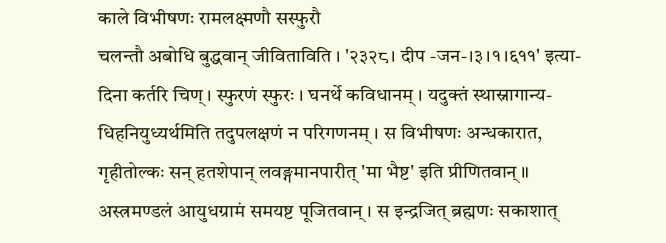काले विभीषणः रामलक्ष्मणौ सस्फुरौ
चलन्तौ अबोधि बुद्धवान् जीविताविति । '२३२८। दीप -जन-।३।१।६११' इत्या-
दिना कर्तरि चिण् । स्फुरणं स्फुरः । घनर्थे कविधानम् । यदुक्तं स्थास्नागान्य-
धिहनियुध्यर्थमिति तदुपलक्षणं न परिगणनम् । स विभीषणः अन्धकारात,
गृहीतोल्कः सन् हतशेपान् लवङ्गमानपारीत् 'मा भैष्ट' इति प्रीणितवान् ॥
अस्त्रमण्डलं आयुधग्रामं समयष्ट पूजितवान् । स इन्द्रजित् ब्रह्मणः सकाशात्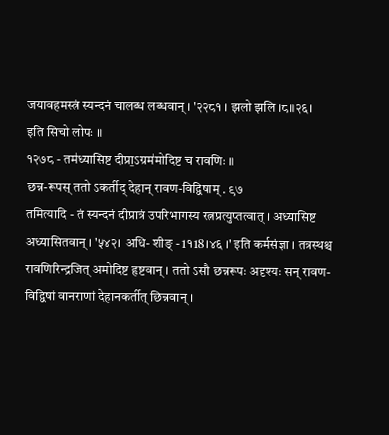जयावहमस्त्रं स्यन्दनं चालब्ध लब्धवान् । '२२८१ । झलो झलि ।८॥२६।
इति सिचो लोपः ॥
१२७८ - तम॑ध्यासिष्ट दीप्रा॒ऽग्रम॑मोदिष्ट च रावणिः ॥
छन्न-रूपस् ततो ऽकर्तीद् देहान् रावण-विद्विषाम् . ९७
तमित्यादि - तं स्यन्दनं दीप्रात्रं उपरिभागस्य रत्नप्रत्युप्तत्वात् । अध्यासिष्ट
अध्यासितवान् । '५४२। अधि- शीङ् - 1१18।४६ ।' इति कर्मसंज्ञा । तत्रस्थश्च
रावणिरिन्द्रजित् अमोदिष्ट हृष्टवान् । ततो ऽसौ छन्नरूपः अदृश्यः सन् रावण-
विद्विषां वानराणां देहानकर्तीत् छिन्नवान् ।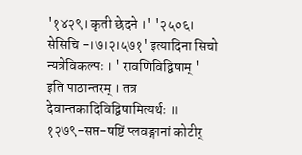'१४२९। कृती छेदने ।' '२५०६।
सेसिचि -।७।२।५७१' इत्यादिना सिचो न्यत्रेविकल्पः । ' रावणिविद्विषाम् '
इति पाठान्तरम् । तत्र देवान्तकादिविद्विषामित्यर्थः ॥
१२७९-सप्त-षष्टिं प्लवङ्गानां कोटीर्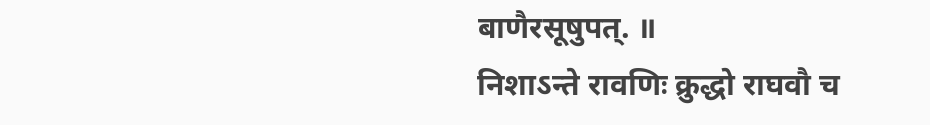बाणैरसूषुपत्. ॥
निशाऽन्ते रावणिः क्रुद्धो राघवौ च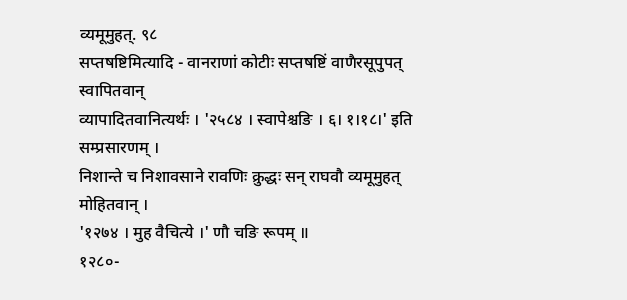व्यमूमुहत्. ९८
सप्तषष्टिमित्यादि - वानराणां कोटीः सप्तषष्टिं वाणैरसूपुपत् स्वापितवान्
व्यापादितवानित्यर्थः । '२५८४ । स्वापेश्चङि । ६। १।१८।' इति सम्प्रसारणम् ।
निशान्ते च निशावसाने रावणिः क्रुद्धः सन् राघवौ व्यमूमुहत् मोहितवान् ।
'१२७४ । मुह वैचित्ये ।' णौ चङि रूपम् ॥
१२८०-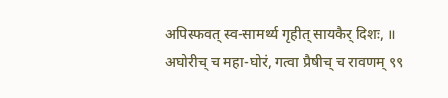अपिस्फवत् स्व-सामर्थ्य गृहीत् सायकैर् दिशः, ॥
अघोरीच् च महा-घोरं, गत्वा प्रैषीच् च रावणम् ९९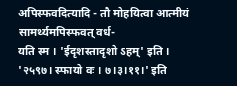अपिस्फवदित्यादि - तौ मोहयित्वा आत्मीयं सामर्थ्यमपिस्फवत् वर्ध-
यति स्म । 'ईदृशस्तादृशो ऽहम्' इति । '२५९७। स्फायो वः । ७।३।११।' इति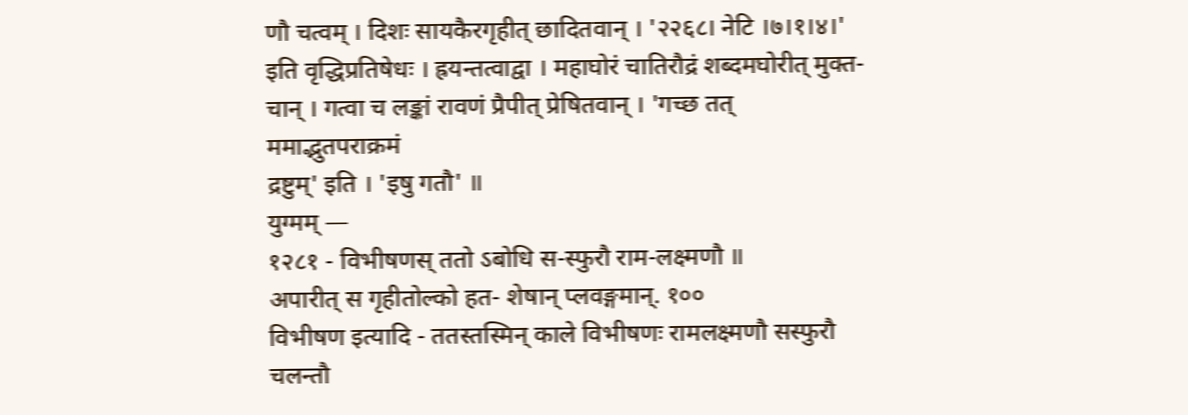णौ चत्वम् । दिशः सायकैरगृहीत् छादितवान् । '२२६८। नेटि ।७।१।४।'
इति वृद्धिप्रतिषेधः । ह्रयन्तत्वाद्वा । महाघोरं चातिरौद्रं शब्दमघोरीत् मुक्त-
चान् । गत्वा च लङ्कां रावणं प्रैपीत् प्रेषितवान् । 'गच्छ तत् ममाद्भुतपराक्रमं
द्रष्टुम्' इति । 'इषु गतौ' ॥
युग्मम् —
१२८१ - विभीषणस् ततो ऽबोधि स-स्फुरौ राम-लक्ष्मणौ ॥
अपारीत् स गृहीतोल्को हत- शेषान् प्लवङ्गमान्. १००
विभीषण इत्यादि - ततस्तस्मिन् काले विभीषणः रामलक्ष्मणौ सस्फुरौ
चलन्तौ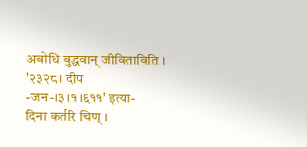अबोधि बुद्धवान् जीविताविति । '२३२८। दीप -जन-।३।१।६११' इत्या-
दिना कर्तरि चिण् ।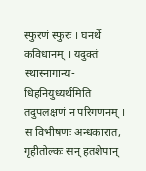स्फुरणं स्फुरः । घनर्थे कविधानम् । यदुक्तं स्थास्नागान्य-
धिहनियुध्यर्थमिति तदुपलक्षणं न परिगणनम् । स विभीषणः अन्धकारात,
गृहीतोल्कः सन् हतशेपान्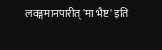लवङ्गमानपारीत् 'मा भैष्ट' इति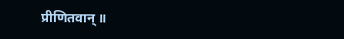प्रीणितवान् ॥